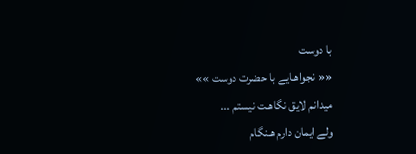با دوست
«« نجواهـایے با حضرت دوست »»
میدانم لایق نگاهـت نیستم ...
ولے ایمان دارم هـنگام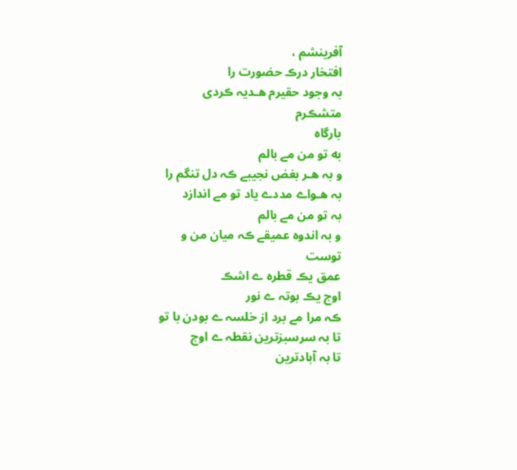آفرینشم ،
افتخار درڪ حضورت را
بہ وجود حقیرم هـدیہ ڪردی
متشڪرم
بارگاه
به تو من مے بالم
و بہ هـر بغض نجیبے ڪہ دل تنگم را
بہ هـواے مددے یاد تو مے اندازد
بہ تو من مے بالم
و بہ اندوہ عمیقے ڪہ میان من و
توست
عمق یڪ قطرہ ے اشڪ
اوج یڪ بوتہ ے نور
ڪہ مرا مے برد از خلسہ ے بودن با تو
تا بہ سرسبزترین نقطہ ے اوج
تا بہ آبادترین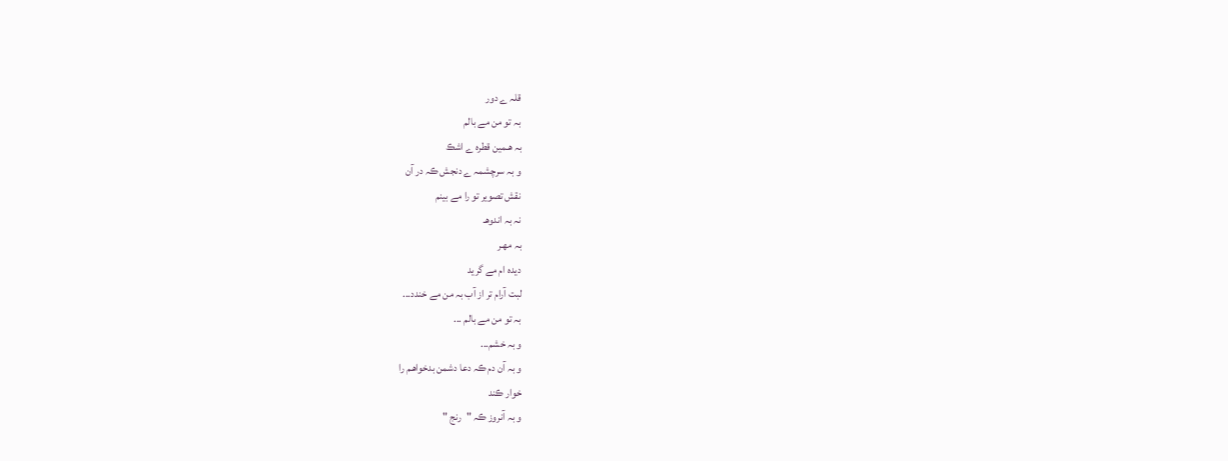قلہ ے دور
بہ تو من مے بالم
بہ هـمین قطرہ ے اشڪ
و بہ سرچشمہ ے دنجش ڪہ در آن
نقش تصویر تو را مے بینم
نہ بہ اندوهـ
بہ مهـر
دیدہ ام مے گرید
لبت آرام تر از آب بہ من مے خندد...
بہ تو من مے بالم ...
و بہ خشم...
و بہ آن دم ڪہ دعا دشمن بدخواهـم را
خوار ڪند
و بہ آنروز ڪہ "رنج "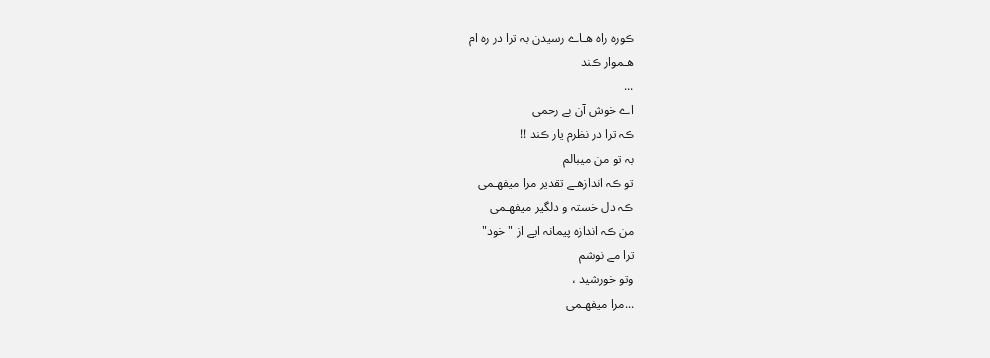ڪورہ راہ هـاے رسیدن بہ ترا در رہ ام
هـموار ڪند
...
اے خوش آن بے رحمی
ڪہ ترا در نظرم یار ڪند !!
بہ تو من میبالم
تو ڪہ اندازهـے تقدیر مرا میفهـمی
ڪہ دل خستہ و دلگیر میفهـمی
من ڪہ اندازہ پیمانہ ایے از "خود"
ترا مے نوشم
وتو خورشید ،
...مرا میفهـمی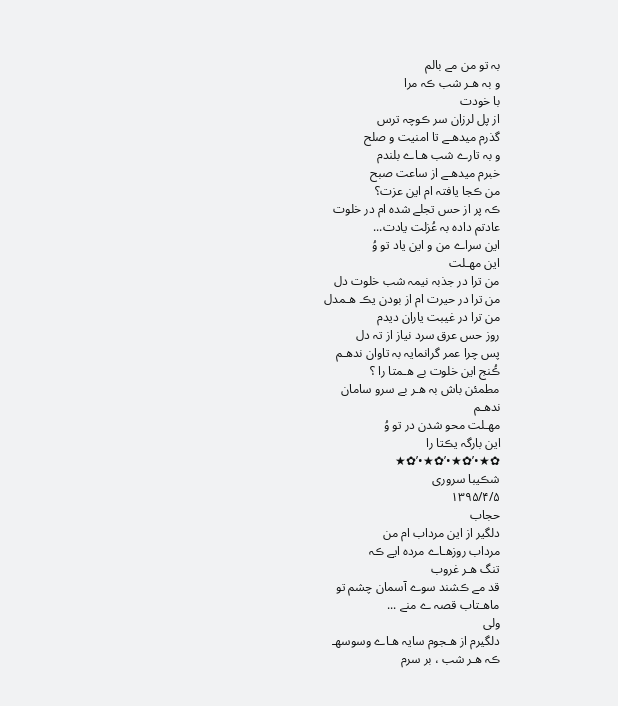بہ تو من مے بالم
و بہ هـر شب ڪہ مرا
با خودت
از پل لرزان سر ڪوچہ ترس
گذرم میدهـے تا امنیت و صلح
و بہ تارے شب هـاے بلندم
خبرم میدهـے از ساعت صبح
من ڪجا یافتہ ام این عزت؟
ڪہ پر از حس تجلے شدہ ام در خلوت
عادتم دادہ بہ عُزلت یادت...
این سراے من و این یاد تو وُ
این مهـلت
من ترا در جذبہ نیمہ شب خلوت دل
من ترا در حیرت ام از بودن یڪ هـمدل
من ترا در غیبت یاران دیدم
روز حس عرق سرد نیاز از تہ دل
پس چرا عمر گرانمایہ بہ تاوان ندهـم
ڪُنج این خلوت بے هـمتا را ؟
مطمئن باش بہ هـر بے سرو سامان
ندهـم
مهـلت محو شدن در تو وُ
این بارگہ یڪتا را
✿★•’✿★•’✿★•’✿★
شڪیبا سروری
۱۳۹۵/۴/۵
حجاب
دلگیر از این مرداب ام من
مرداب روزهـاے مردہ ایے ڪہ
تنگ هـر غروب
قد مے ڪشند سوے آسمان چشم تو
ماهـتاب قصہ ے منے ...
ولی
دلگیرم از هـجوم سایہ هـاے وسوسهـ
ڪہ هـر شب ، بر سرم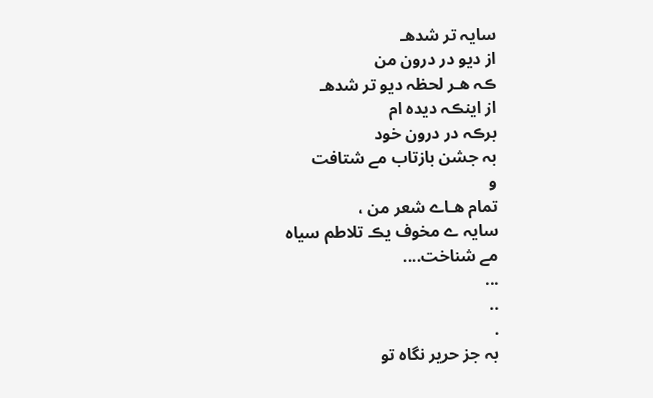سایہ تر شدهـ
از دیو در درون من
ڪہ هـر لحظہ دیو تر شدهـ
از اینڪہ دیدہ ام
برڪہ در درون خود
بہ جشن بازتاب مے شتافت
و
تمام هـاے شعر من ،
سایہ ے مخوف یڪ تلاطم سیاہ
مے شناخت....
...
..
.
بہ جز حریر نگاہ تو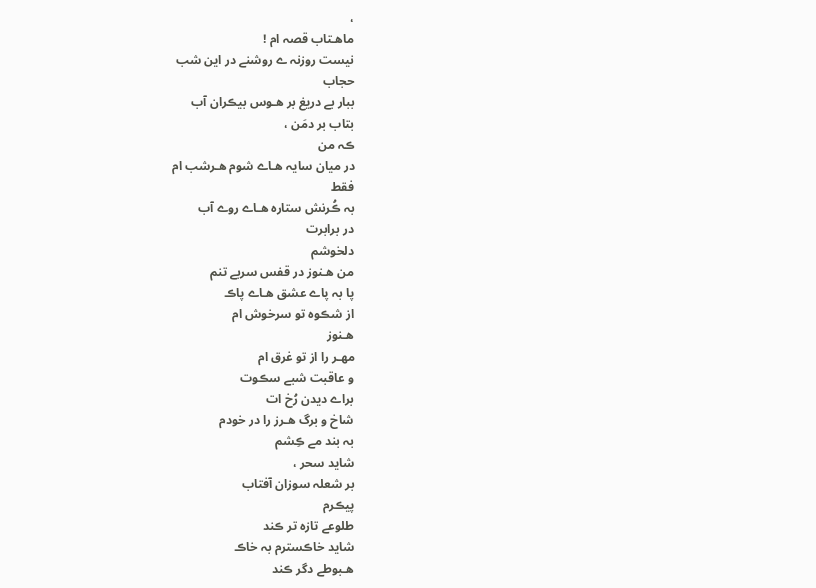،
ماهـتاب قصہ ام !
نیست روزنہ ے روشنے در این شب
حجاب
ببار بے دریغ بر هـوس بیڪران آب
بتاب بر دمَن ،
ڪہ من
در میان سایہ هـاے شوم هـرشب ام
فقط
بہ ڪُرنش ستارہ هـاے روے آب
در برابرت
دلخوشم
من هـنوز در قفس سربے تنم
پا بہ پاے عشق هـاے پاڪ
از شڪوہ تو سرخوش ام
هـنوز
مهـر را از تو غرق ام
و عاقبت شبے سڪوت
براے دیدن رُخ ات
شاخ و برگ هـرز را در خودم
بہ بند مے ڪِشم
شاید سحر ،
بر شعلہ سوزان آفتاب
پیڪرم
طلوعے تازہ تر ڪند
شاید خاڪسترم بہ خاڪ
هـبوطے دگر ڪند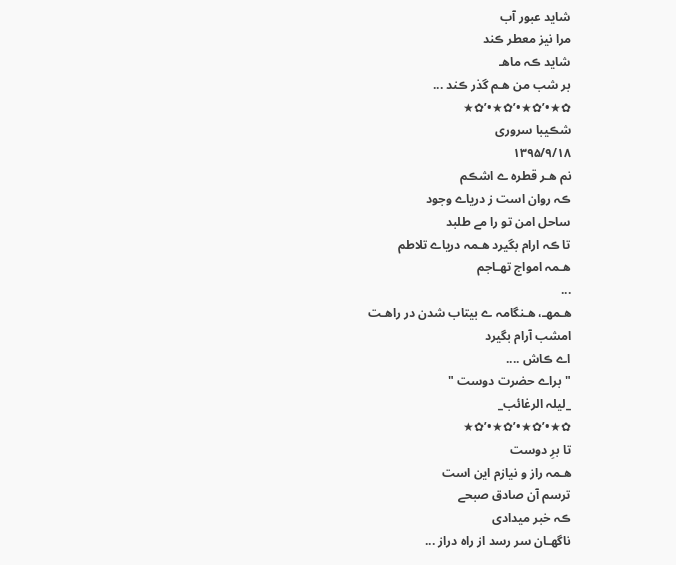شاید عبور آب
مرا نیز معطر ڪند
شاید ڪہ ماهـ
بر شب من هـم گذر ڪند ...
✿★•’✿★•’✿★•’✿★
شڪیبا سروری
۱۳۹۵/۹/۱۸
نم هـر قطرہ ے اشڪم
ڪہ روان است ز دریاے وجود
ساحل امن تو را مے طلبد
تا ڪہ ارام بگیرد هـمہ دریاے تلاطم
هـمہ امواج تهـاجم
...
هـمهـ، هـنگامہ ے بیتاب شدن در راهـت
امشب آرام بگیرد
اے ڪاش ....
" براے حضرت دوست "
_لیلہ الرغائب_
✿★•’✿★•’✿★•’✿★
تا برِ دوست
هـمہ راز و نیازم این است
ترسم آن صادق صبحے
ڪہ خبر میدادی
ناگهـان سر رسد از راہ دراز ...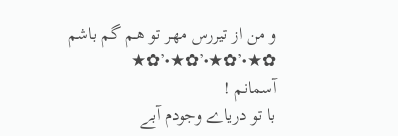و من از تیررس مهـر تو هـم گم باشم
✿★•’✿★•’✿★•’✿★
آسمانم !
با تو دریاے وجودم آبے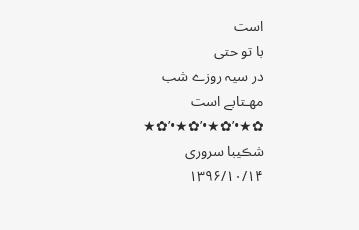است
با تو حتی
در سیہ روزے شب
مهـتابے است
✿★•’✿★•’✿★•’✿★
شڪیبا سروری
۱۳۹۶/۱۰/۱۴